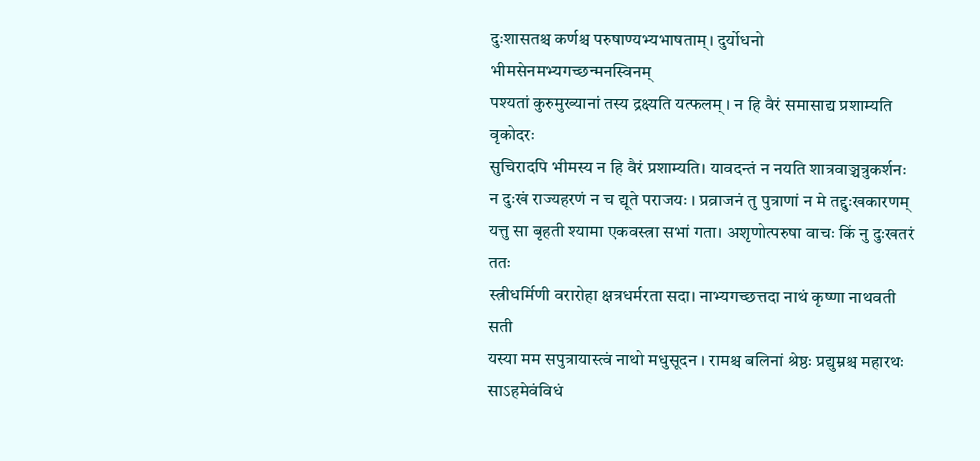दुःशासतश्च कर्णश्च परुषाण्यभ्यभाषताम्। दुर्योधनो भीमसेनमभ्यगच्छन्मनस्विनम्
पश्यतां कुरुमुख्यानां तस्य द्रक्ष्यति यत्फलम् । न हि वैरं समासाद्य प्रशाम्यति वृकोदरः
सुचिरादपि भीमस्य न हि वैरं प्रशाम्यति। यावदन्तं न नयति शात्रवाञ्चत्रुकर्शनः
न दुःखं राज्यहरणं न च द्यूते पराजयः । प्रव्राजनं तु पुत्राणां न मे तद्दुःखकारणम्
यत्तु सा बृहती श्यामा एकवस्त्रा सभां गता। अशृणोत्परुषा वाचः किं नु दुःखतरं ततः
स्त्रीधर्मिणी वरारोहा क्षत्रधर्मरता सदा। नाभ्यगच्छत्तदा नाथं कृष्णा नाथवती सती
यस्या मम सपुत्रायास्त्वं नाथो मधुसूदन । रामश्च बलिनां श्रेष्ठः प्रद्युम्नश्च महारथः
साऽहमेवंविधं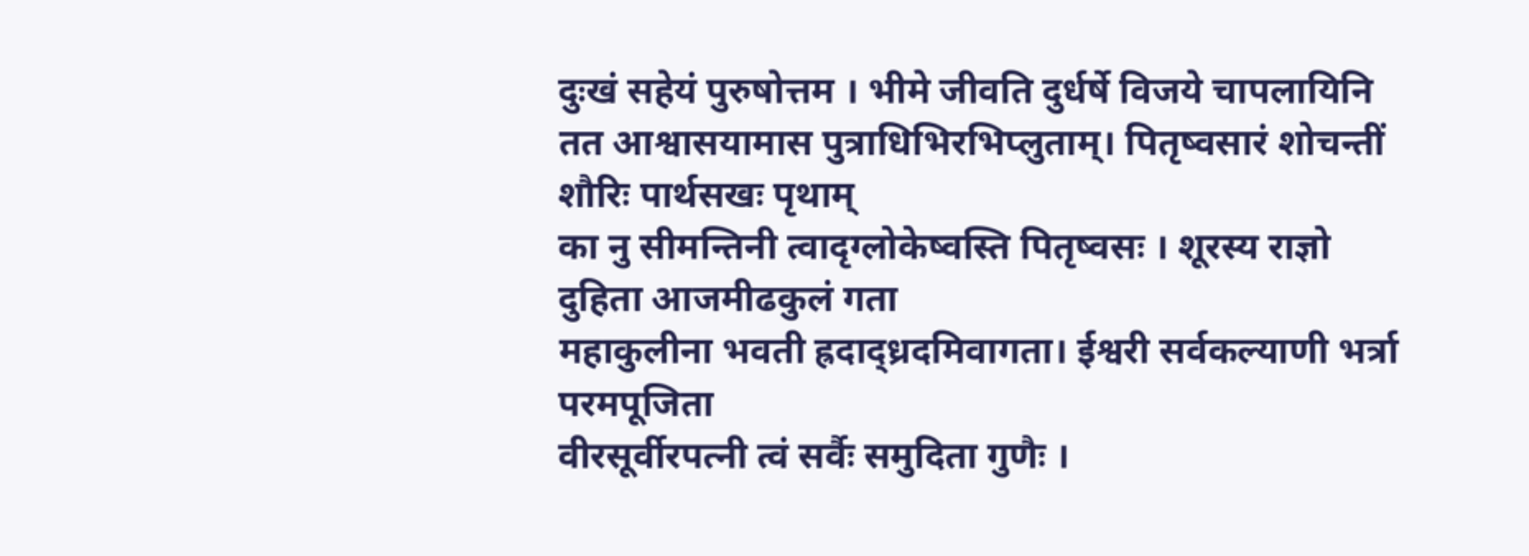दुःखं सहेयं पुरुषोत्तम । भीमे जीवति दुर्धर्षे विजये चापलायिनि
तत आश्वासयामास पुत्राधिभिरभिप्लुताम्। पितृष्वसारं शोचन्तीं शौरिः पार्थसखः पृथाम्
का नु सीमन्तिनी त्वादृग्लोकेष्वस्ति पितृष्वसः । शूरस्य राज्ञो दुहिता आजमीढकुलं गता
महाकुलीना भवती ह्रदाद्ध्रदमिवागता। ईश्वरी सर्वकल्याणी भर्त्रा परमपूजिता
वीरसूर्वीरपत्नी त्वं सर्वैः समुदिता गुणैः ।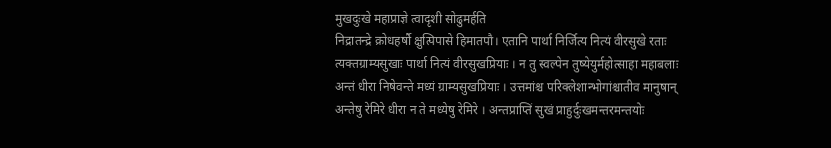मुखदुःखे महाप्राज्ञे त्वादृशी सोढुमर्हति
निद्रातन्द्रे क्रोधहर्षौ क्षुत्पिपासे हिमातपौ। एतानि पार्था निर्जित्य नित्यं वीरसुखे रताः
त्यक्तग्राम्यसुखाः पार्था नित्यं वीरसुखप्रियाः । न तु स्वल्पेन तुष्येयुर्महोत्साहा महाबलाः
अन्तं धीरा निषेवन्ते मध्यं ग्राम्यसुखप्रियाः । उत्तमांश्च परिक्लेशान्भोगांश्चातीव मानुषान्
अन्तेषु रेमिरे धीरा न ते मध्येषु रेमिरे । अन्तप्राप्तिं सुखं प्राहुर्दुःखमन्तरमन्तयोः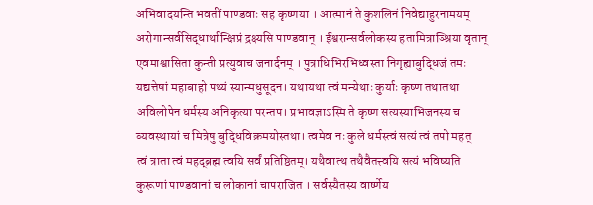अभिवादयन्ति भवतीं पाण्डवाः सह कृष्णया । आत्मानं ते कुशलिनं निवेद्याहुरनामयम्
अरोगान्सर्वसिद्धार्थान्क्षिप्रं द्रक्ष्यसि पाण्डवान् । ईश्वरान्सर्वलोकस्य हतामित्राञ्श्रिया वृतान्
एवमाश्वासिता कुन्ती प्रत्युवाच जनार्दनम् । पुत्राधिभिरभिध्वस्ता निगृह्याबुद्धिजं तमः
यद्यत्तेषां महाबाहो पथ्यं स्यान्मधुसूदन। यथायथा त्वं मन्येथाः कुर्याः कृष्ण तथातथा
अविलोपेन धर्मस्य अनिकृत्या परन्तप। प्रभावज्ञाऽस्मि ते कृष्ण सत्यस्याभिजनस्य च
व्यवस्थायां च मित्रेषु बुद्धिविक्रमयोस्तथा। त्वमेव नः कुले धर्मस्त्वं सत्यं त्वं तपो महत्
त्वं त्राता त्वं महद्ब्रह्म त्वयि सर्वं प्रतिष्ठितम्। यथैवात्थ तथैवैतत्त्वयि सत्यं भविष्यति
कुरूणां पाण्डवानां च लोकानां चापराजित । सर्वस्यैतस्य वार्ष्णेय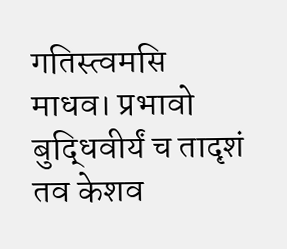गतिस्त्वमसि माधव। प्रभावो बुद्धिवीर्यं च तादृशं तव केशव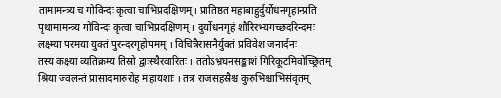तामामन्त्र्य च गोविन्दः कृत्वा चाभिप्रदक्षिणम्। प्रातिष्ठत महाबाहुर्दुर्योधनगृहान्प्रति
पृथामामन्त्र्य गोविन्दः कृत्वा चाभिप्रदक्षिणम् । दुर्योधनगृहं शौरिरभ्यगच्छदरिन्दमः
लक्ष्म्या परमया युक्तं पुरन्दरगृहोपमम् । विचित्रैरासनैर्युक्तं प्रविवेश जनार्दनः
तस्य कक्ष्या व्यतिक्रम्य तिस्रो द्वाःस्थैरवारितः । ततोऽभ्रघनसङ्काशं गिरिकूटमिवोच्छ्रितम्
श्रिया ज्वलन्तं प्रासादमारुरोह महायशाः । तत्र राजसहस्रैश्च कुरुभिश्चाभिसंवृतम्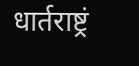धार्तराष्ट्रं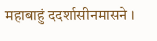महाबाहुं ददर्शासीनमासने ।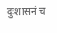दुःशासनं च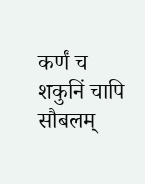कर्णं च शकुनिं चापि सौबलम्